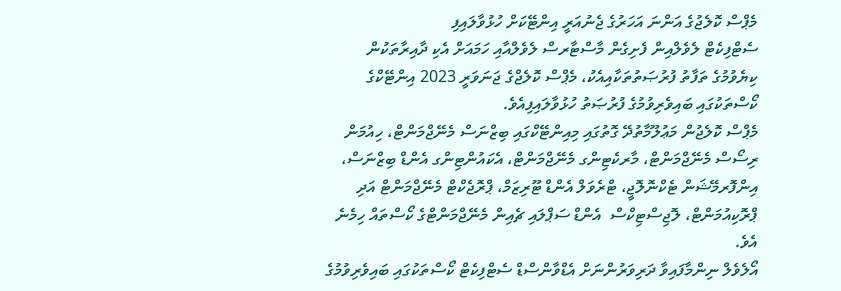މެޕްސް ކޮލެޖުގެ އަންނަ އަހަރުގެ ޖެނުއަރީ އިންޓޭކަށް ހުޅުވާލައިފި
ސެޓްފިކެޓް ލެވެލްއިން ފެށިގެން މާސްޓާރސް ލެވެލްއާއި ހަމައަށް އެކި ދާއިރާތަކުން ކިޔެވުމުގެ ތަފާތު ފުރުޞަތުތަކާއިއެކު، މެޕްސް ކޮލެޖްގެ ޖަނަވަރީ 2023 އިންޓޭކްގެ ކޯސްތަކުގައި ބައިވެރިވުމުގެ ފުރުޞަތު ހުޅުވާލައިފިއެވެ.
މެޕްސް ކޮލެޖުން މަޢުލޫމާތުދޭ ގޮތުގައި މިއިންޓޭކްގައި ބިޒްނަސް މެނޭޖްމަންޓް، ހިއުމަން ރިސޯސް މެނޭޖްމަންޓް، މާރކެޓިންގ މެނޭޖްމަންޓް، އެކައުންޓިންގ އެންޑް ބިޒްނަސް، އިންފޮރމޭޝަން ޓެކްނޮލޮޖީ، ޓްރެވަލް އެންޑް ޓޫރިޒަމް، ޕްރޮޖެކްޓް މެނޭޖްމަންޓް އަދި ޕްރޮކިއުމަންޓް، ލޮޖިސްޓިކްސް  އެންޑް ސަޕްލައި ޗެއިން މެނޭޖްމަންޓްގެ ކޯސްތައް ހިމެނެ އެވެ.
އޯލެވެލް ނިންމާފައިވާ ދަރިވަރުންނަށް އެޑްވާންސްޑް ސެޓްފިކެޓް ކޯސްތަކުގައި ބައިވެރިވުމުގެ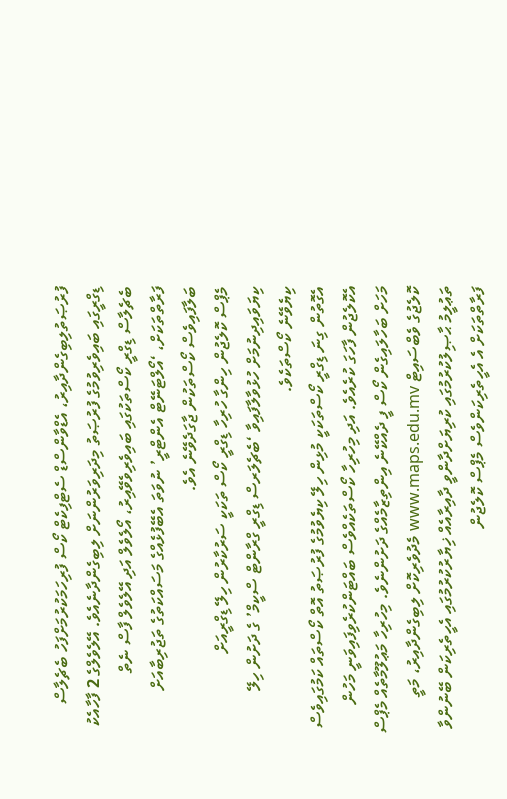ފުރުޞަތުލިބިގެންދާއިރު، އެޑްވާންސްޑް ސެޓްފިކެޓް ކޯސް ފުރިހަމަކުރުމަށްފަހު ބެޗެލާސް ޑިގްރީގައި ބައިވެރިވުމުގެ ފުރުޞަތު މިދަރިވަރުންނަށް ލިބިގެންދާނެއެވެ. އޭލެވެލްގެ 2 ފާހާއެކު ބެޗެލާސް ޑިގްރީ ކޯސްތަކުގައި ބައިވެރިވެވޭއިރު، އޯލެވެލް އަދި އޭލެވެލް ފާސް ނެތް ފަރާތްތަކަށް، ‘އޯލްޓަނޭޓް އެންޓްރީ’ ނުވަތަ އެބޭފުޅެއްގެ މަސައްކަތުގެ ތަޖުރިބާއަށް ބަލާފައިވެސް ކޯސްތަކުން ޖާގަދެވޭނެ އެވެ.
މެޕްސް ކޮލެޖުން ހިންގާ ހުރިހާ ޑިގްރީ ކޯސް ތަކަކީ ސަރުކާރުން ހިލޭ ޑިގްރީއަށް ކިޔަވައިދިނުމަށް ހުޅުވާލާފައިވާ ‘ބެޗެލަރސް ޑިގްރީ ގްރާންޓް ސްކީމް’ ގެ ދަށުން ހިލޭ ކިޔެވޭނެ ކޯސްތަކެވެ.
އެގޮތުން ގިނަ ޑިގްރީ ކޯސްތަކަކީ މުޅިން ހިލޭ ކިޔެވުމުގެ ފުރުޞަތު އޮތް ކޯސްތައް ކަމުގައިވެސް އެކޮލެޖުން ފާހަގަ ކުރެއެވެ. އަދި މިހުރިހާ ކޯސްތަކެއްވެސް ބައްޓަންކުރެވިފައިވަނީ މަހުން މަހަށް ބަހާލައިގެން ކޯސް ފީ ދެއްކޭނެ އިންތިޒާމެއްގެ ދަށުންނެވެ. މިހުރިހާ މަޢުލޫމާތެއް މެޕްސް ކޮލެޖުގެ ވެބްސައިޓް www.maps.edu.mv މެދުވެރިކޮށް ލިބިގެންދާއިރު، މަތީ ތަޢުލީމު ޙާޞިލުކުރުމުގައި ކުރިޔަށްދާންވީ ދާއިރާއެއް ޚިޔާރުކުރުމުގައި އެހީތެރިކަން ބޭނުންވާ ފަރާތްތަކަށް އެ އެހީތެރިކަންވެސް މެޕްސް ކޮލެޖުން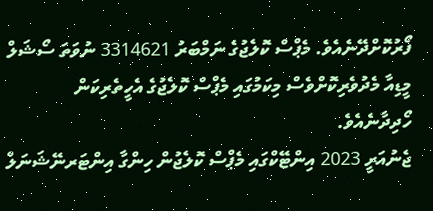ފޯރުކޮށްދޭނެއެވެ. މެޕްސް ކޮލެޖުގެ ނަމްބަރު 3314621 ނުވަތަ ސޯޝަލް މީޑިއާ މެދުވެރިކޮށްވެސް މިކަމުގައި މެޕްސް ކޮލެޖުގެ އެހީތެރިކަން ހޯދިދާނެއެވެ.
ޖެނުއަރީ 2023 އިންޓޭކްގައި މެޕްސް ކޮލެޖުން ހިންގާ އިންޓަރނޭޝަނަލް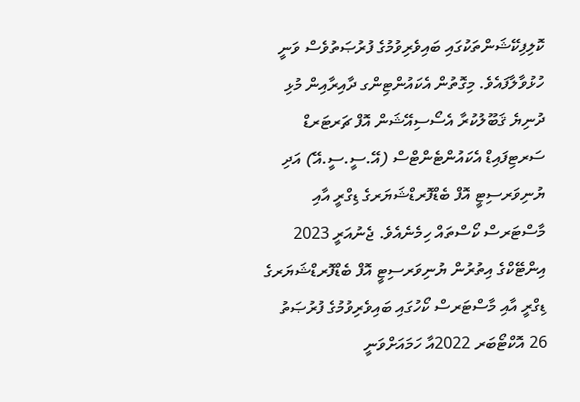ކޮލިފިކޭޝަންތަކުގައި ބައިވެރިވުމުގެ ފުރުޞަތުވެސް ވަނީ ހުޅުވާލާފައެވެ. މިގޮތުން އެކައުންޓިންގ ދާއިރާއިން މުޅި ދުނިޔެ ޤަބޫލުކުރާ އެސޯސިއޭޝަން އޮފް ޗަރޓަރޑް ސަރޓިފައިޑް އެކައުންޓެންޓްސް (އޭ.ސީ.ސީ.އޭ) އަދި ޔުނިވަރސިޓީ އޮފް ބެޑްފޮރޑްޝަޔަރގެ ޑިގްރީ އާއި މާސްޓަރސް ކޯސްތައް ހިމެނެއެވެ. ޖެނުއަރީ 2023 އިންޓޭކްގެ އިތުރުން ޔުނިވަރސިޓީ އޮފް ބެޑްފޮރޑްޝަޔަރގެ ޑިގްރީ އާއި މާސްޓަރސް ކޯހުގައި ބައިވެރިވުމުގެ ފުރުޞަތު 26 އޮކްޓޯބަރ 2022އާ ހަމައަށްވަނީ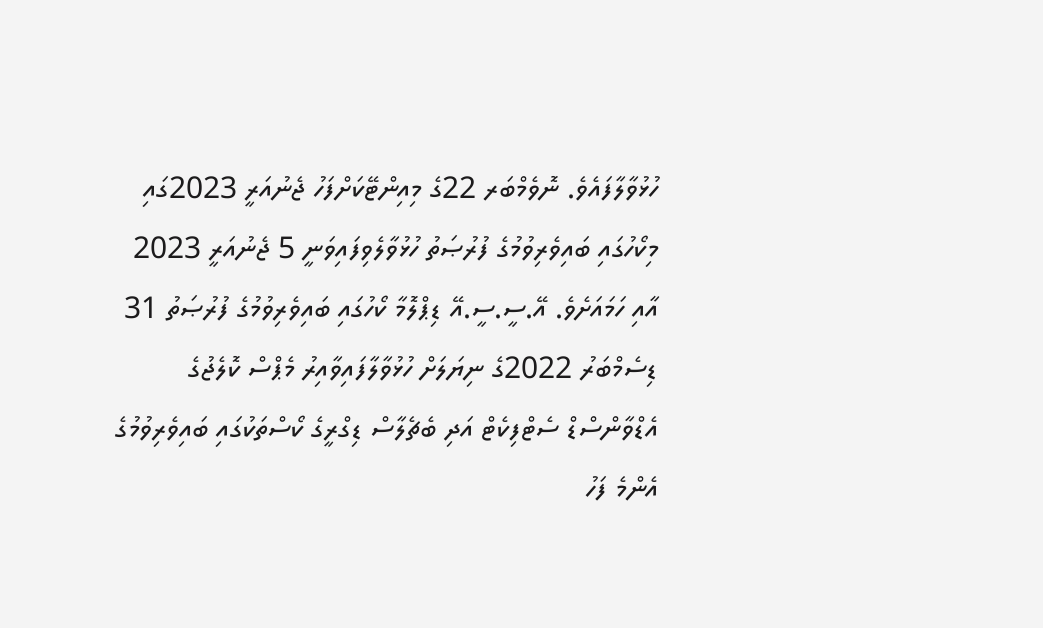ހުޅުވާލާފައެވެ. ނޮވެމްބަރ 22ގެ މިއިންޓޭކަށްފަހު ޖެނުއަރީ 2023ގައި މިކޯހުގައި ބައިވެރިވުމުގެ ފުރުޞަތު ހުޅުވާލެވިފައިވަނީ 5 ޖެނުއަރީ 2023 އާއި ހަމައަށެވެ. އޭ.ސީ.ސީ.އޭ ޑިޕްލޮމާ ކޯހުގައި ބައިވެރިވުމުގެ ފުރުޞަތު 31 ޑިސެމްބަރު 2022ގެ ނިޔަލަށް ހުޅުވާލާފައިވާއިރު މެޕްސް ކޮލެޖުގެ އެޑްވާންސްޑް ސެޓްފިކެޓް އަދި ބެޗެލާސް ޑިގްރީގެ ކޯސްތަކުގައި ބައިވެރިވުމުގެ އެންމެ ފަހު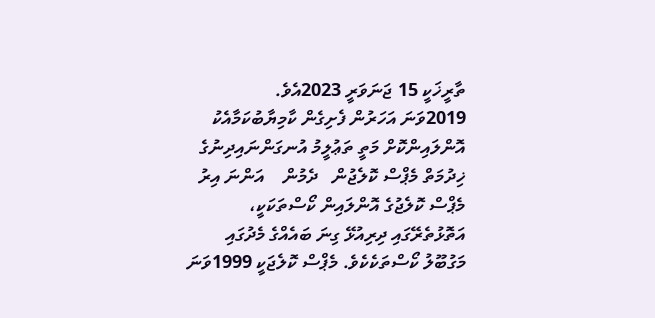ތާރީޚަކީ 15 ޖަނަވަރީ 2023އެވެ.
2019ވަނަ އަހަރުން ފެށިގެން ކާމިޔާބުކަމާއެކު އޮންލައިންކޮށް މަތީ ތަޢުލީމު އުނގަންނައިދިނުގެ ޚިދުމަތް މެޕްސް ކޮލެޖުން   ދެމުން    އަންނަ އިރު މެޕްސް ކޮލެޖުގެ އޮންލައިން ކޯސްތަކަކީ، އަތޮޅުތެރޭގައި ދިރިއުޅޭ ގިނަ ބައެއްގެ މެދުގައި މަގުބޫލު ކޯސްތަކެކެވެ. މެޕްސް ކޮލެޖަކީ 1999ވަނަ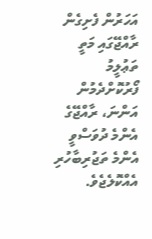އަހަރުން ފެށިގެން ރާއްޖޭގައި މަތީ ތަޢުލީމު ފޯރުކޮށްދެމުން އަންނަ، ރާއްޖޭގެ އެންމެ ދުވަސްވީ އެންމެ ތަޖުރިބާހުރި އެއްކޮލެޖެވެ.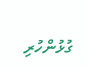ގުޅުންހުރި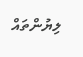ލިޔުންތައް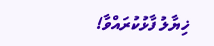ޚިޔާލު ފާޅުކުރައްވާ!